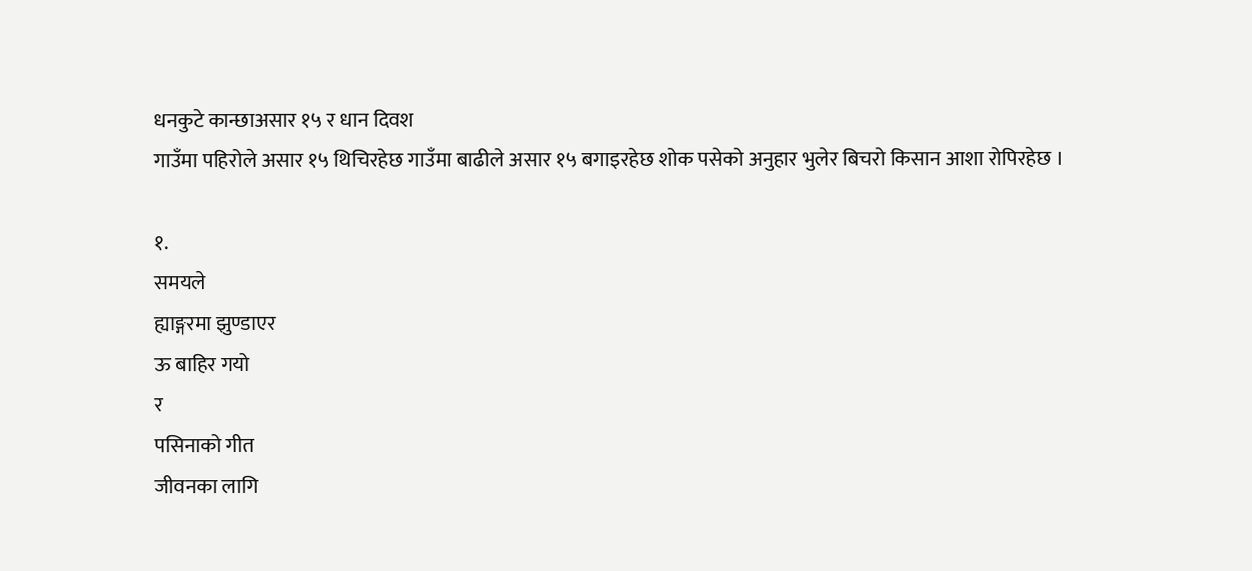धनकुटे कान्छाअसार १५ र धान दिवश
गाउँमा पहिरोले असार १५ थिचिरहेछ गाउँमा बाढीले असार १५ बगाइरहेछ शोक पसेको अनुहार भुलेर बिचरो किसान आशा रोपिरहेछ ।

१.
समयले
ह्याङ्गरमा झुण्डाएर
ऊ बाहिर गयो
र
पसिनाको गीत
जीवनका लागि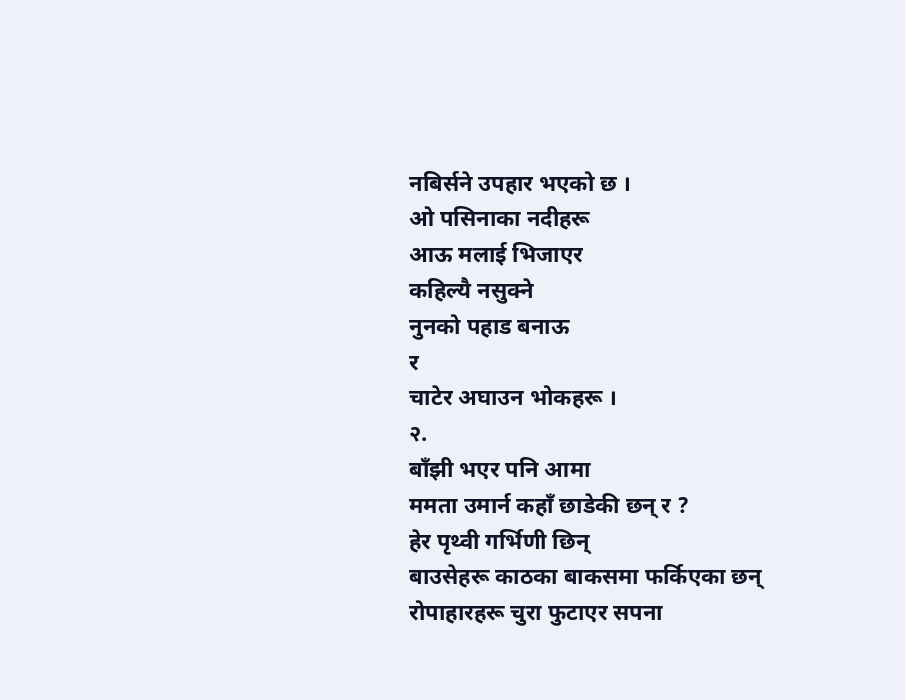नबिर्सने उपहार भएको छ ।
ओ पसिनाका नदीहरू
आऊ मलाई भिजाएर
कहिल्यै नसुक्ने
नुनको पहाड बनाऊ
र
चाटेर अघाउन भोकहरू ।
२.
बाँझी भएर पनि आमा
ममता उमार्न कहाँ छाडेकी छन् र ?
हेर पृथ्वी गर्भिणी छिन्
बाउसेहरू काठका बाकसमा फर्किएका छन्
रोपाहारहरू चुरा फुटाएर सपना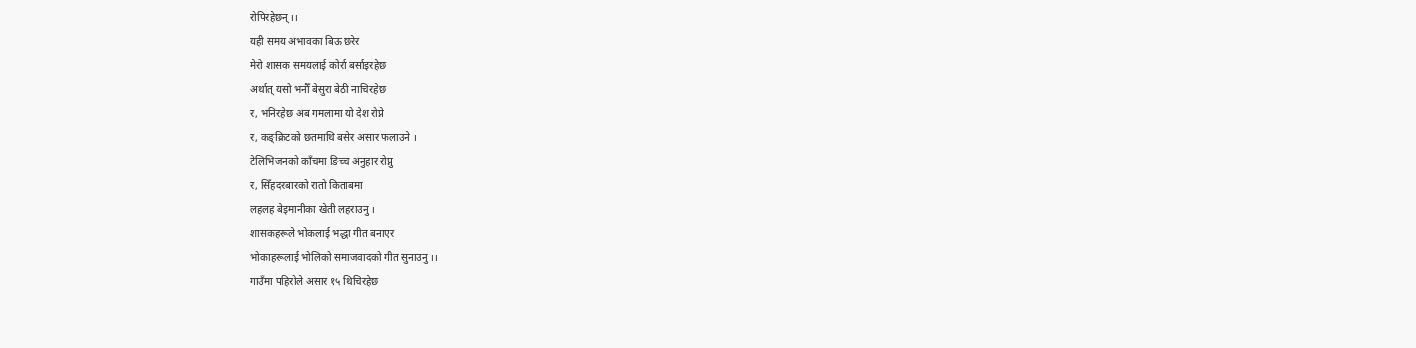रोपिरहेछन् ।।
यही समय अभावका बिऊ छरेर
मेरो शासक समयलाई कोर्रा बर्साइरहेछ
अर्थात् यसो भनौँ बेसुरा बेठी नाचिरहेछ
र, भनिरहेछ अब गमलामा यो देश रोप्ने
र, कङ्क्रिटको छतमाथि बसेर असार फलाउने ।
टेलिभिजनको काँचमा ङिच्च अनुहार रोप्नु
र, सिँहदरबारको रातो किताबमा
लहलह बेइमानीका खेती लहराउनु ।
शासकहरूले भोकलाई भद्धा गीत बनाएर
भोकाहरूलाई भोलिको समाजवादको गीत सुनाउनु ।।
गाउँमा पहिरोले असार १५ थिचिरहेछ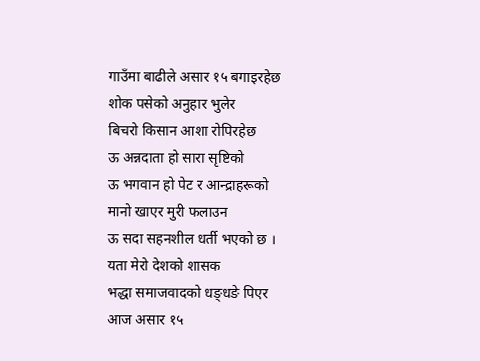गाउँमा बाढीले असार १५ बगाइरहेछ
शोक पसेको अनुहार भुलेर
बिचरो किसान आशा रोपिरहेछ
ऊ अन्नदाता हो सारा सृष्टिको
ऊ भगवान हो पेट र आन्द्राहरूको
मानो खाएर मुरी फलाउन
ऊ सदा सहनशील धर्ती भएको छ ।
यता मेरो देशको शासक
भद्धा समाजवादको धङ्धङे पिएर
आज असार १५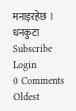मनाइरहेछ ।
धनकुटा
Subscribe
Login
0 Comments
Oldest